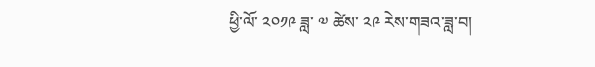ཕྱི་ལོ་ ༢༠༡༩ ཟླ་ ༧ ཚེས་ ༢༩ རེས་གཟའ་ཟླ་བ།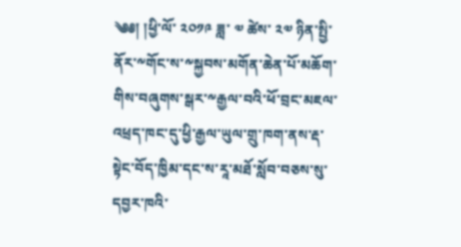༄༅། །ཕྱི་ལོ་ ༢༠༡༩ ཟླ་ ༧ ཚེས་ ༢༧ ཉིན་སྤྱི་ནོར་༸གོང་ས་༸སྐྱབས་མགོན་ཆེན་པོ་མཆོག་གིས་བཞུགས་སྒར་༸རྒྱལ་བའི་ཕོ་བྲང་མཇལ་འཕྲད་ཁང་དུ་ཕྱི་རྒྱལ་ཡུལ་གྲུ་ཁག་ནས་རྡ་སྟེང་བོད་ཁྱིམ་དང་ས་རཱ་མཐོ་སློབ་བཅས་སུ་དབྱར་ཁའི་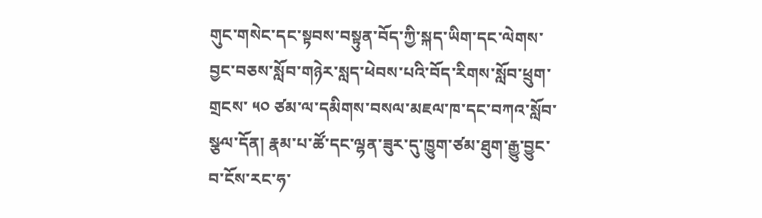གུང་གསེང་དང་སྟབས་བསྟུན་བོད་ཀྱི་སྐད་ཡིག་དང་ལེགས་བྱང་བཅས་སློབ་གཉེར་སླད་ཕེབས་པའི་བོད་རིགས་སློབ་ཕྲུག་གྲངས་ ༥༠ ཙམ་ལ་དམིགས་བསལ་མཇལ་ཁ་དང་བཀའ་སློབ་སྩལ་དོན། རྣམ་པ་ཚོ་དང་ལྷན་ཟུར་དུ་ཁྱུག་ཙམ་ཐུག་རྒྱུ་བྱུང་བ་ངོས་རང་ཧ་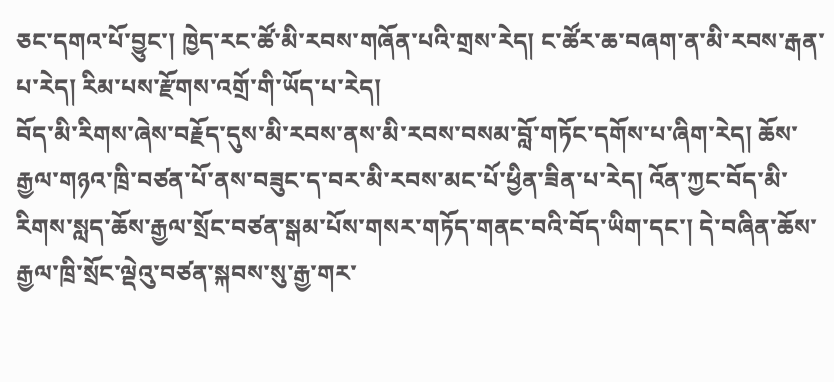ཅང་དགའ་པོ་བྱུང་། ཁྱེད་རང་ཚོ་མི་རབས་གཞོན་པའི་གྲས་རེད། ང་ཚོར་ཆ་བཞག་ན་མི་རབས་རྒན་པ་རེད། རིམ་པས་རྫོགས་འགྲོ་གི་ཡོད་པ་རེད།
བོད་མི་རིགས་ཞེས་བརྗོད་དུས་མི་རབས་ནས་མི་རབས་བསམ་བློ་གཏོང་དགོས་པ་ཞིག་རེད། ཆོས་རྒྱལ་གཉའ་ཁྲི་བཙན་པོ་ནས་བཟུང་ད་བར་མི་རབས་མང་པོ་ཕྱིན་ཟིན་པ་རེད། འོན་ཀྱང་བོད་མི་རིགས་སླད་ཆོས་རྒྱལ་སྲོང་བཙན་སྒམ་པོས་གསར་གཏོད་གནང་བའི་བོད་ཡིག་དང་། དེ་བཞིན་ཆོས་རྒྱལ་ཁྲི་སྲོང་ལྡེའུ་བཙན་སྐབས་སུ་རྒྱ་གར་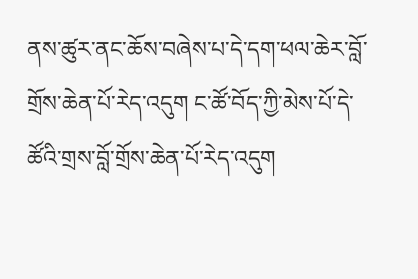ནས་ཚུར་ནང་ཆོས་བཞེས་པ་དེ་དག་ཕལ་ཆེར་བློ་གྲོས་ཆེན་པོ་རེད་འདུག ང་ཚོ་བོད་ཀྱི་མེས་པོ་དེ་ཚོའི་གྲས་བློ་གྲོས་ཆེན་པོ་རེད་འདུག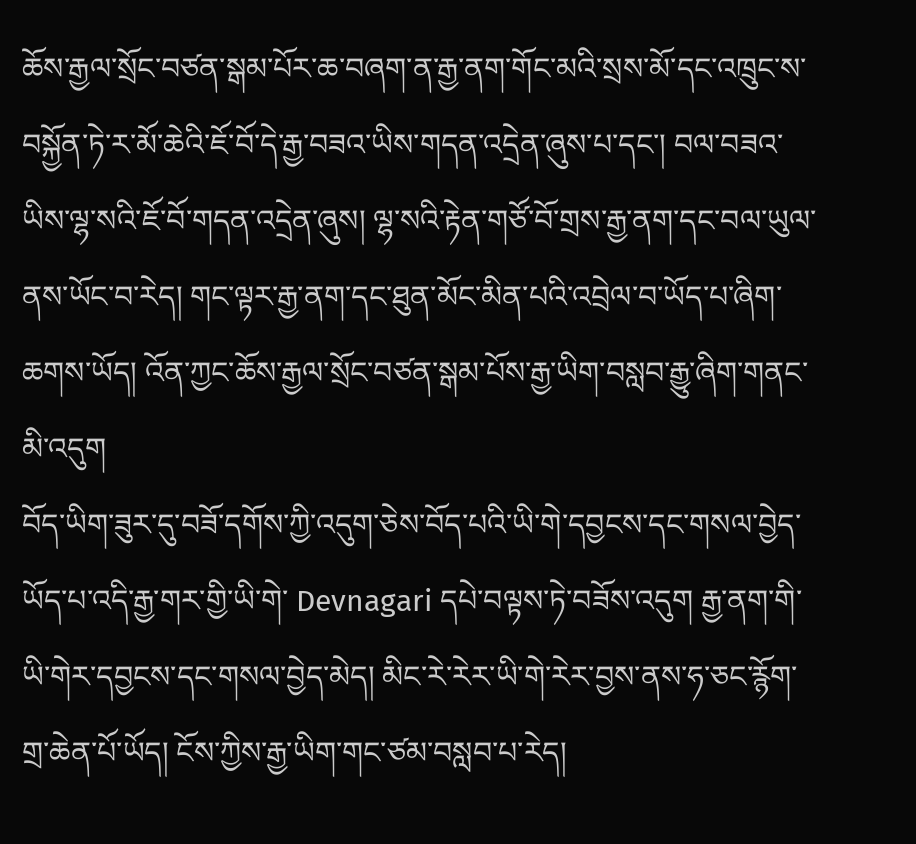ཆོས་རྒྱལ་སྲོང་བཙན་སྒམ་པོར་ཆ་བཞག་ན་རྒྱ་ནག་གོང་མའི་སྲས་མོ་དང་འཁྲུང་ས་བསྐྱོན་ཏེ་ར་མོ་ཆེའི་ཇོ་བོ་དེ་རྒྱ་བཟའ་ཡིས་གདན་འདྲེན་ཞུས་པ་དང་། བལ་བཟའ་ཡིས་ལྷ་སའི་ཇོ་བོ་གདན་འདྲེན་ཞུས། ལྷ་སའི་རྟེན་གཙོ་བོ་གྲས་རྒྱ་ནག་དང་བལ་ཡུལ་ནས་ཡོང་བ་རེད། གང་ལྟར་རྒྱ་ནག་དང་ཐུན་མོང་མིན་པའི་འབྲེལ་བ་ཡོད་པ་ཞིག་ཆགས་ཡོད། འོན་ཀྱང་ཆོས་རྒྱལ་སྲོང་བཙན་སྒམ་པོས་རྒྱ་ཡིག་བསླབ་རྒྱུ་ཞིག་གནང་མི་འདུག
བོད་ཡིག་ཟུར་དུ་བཟོ་དགོས་ཀྱི་འདུག་ཅེས་བོད་པའི་ཡི་གེ་དབྱངས་དང་གསལ་བྱེད་ཡོད་པ་འདི་རྒྱ་གར་གྱི་ཡི་གེ་ Devnagari དཔེ་བལྟས་ཏེ་བཟོས་འདུག རྒྱ་ནག་གི་ཡི་གེར་དབྱངས་དང་གསལ་བྱེད་མེད། མིང་རེ་རེར་ཡི་གེ་རེར་བྱས་ནས་ཧ་ཅང་རྙོག་གྲ་ཆེན་པོ་ཡོད། ངོས་ཀྱིས་རྒྱ་ཡིག་གང་ཙམ་བསླབ་པ་རེད།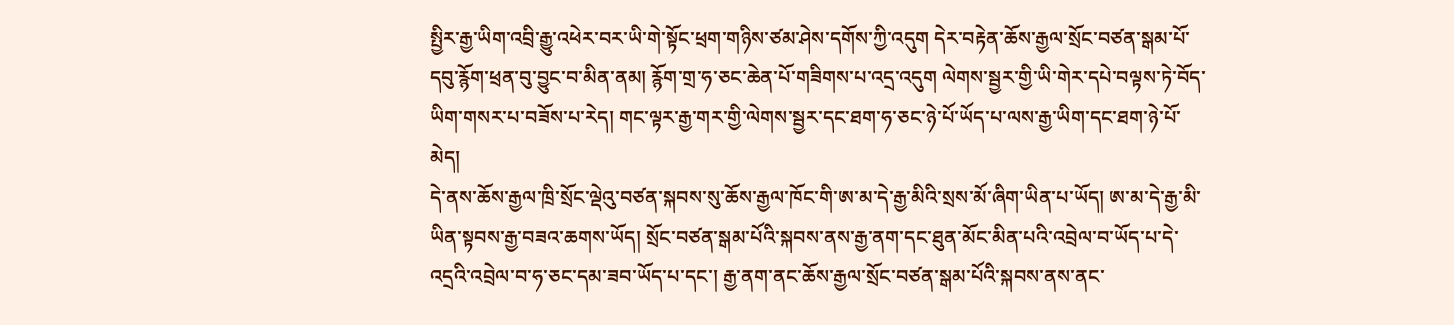སྤྱིར་རྒྱ་ཡིག་འབྲི་རྒྱུ་འཕེར་བར་ཡི་གེ་སྟོང་ཕྲག་གཉིས་ཙམ་ཤེས་དགོས་ཀྱི་འདུག དེར་བརྟེན་ཆོས་རྒྱལ་སྲོང་བཙན་སྒམ་པོ་དབུ་རྙོག་ཕྲན་བུ་བྱུང་བ་མིན་ནམ། རྙོག་གྲ་ཧ་ཅང་ཆེན་པོ་གཟིགས་པ་འདྲ་འདུག ལེགས་སྦྱར་གྱི་ཡི་གེར་དཔེ་བལྟས་ཏེ་བོད་ཡིག་གསར་པ་བཟོས་པ་རེད། གང་ལྟར་རྒྱ་གར་གྱི་ལེགས་སྦྱར་དང་ཐག་ཧ་ཅང་ཉེ་པོ་ཡོད་པ་ལས་རྒྱ་ཡིག་དང་ཐག་ཉེ་པོ་མེད།
དེ་ནས་ཆོས་རྒྱལ་ཁྲི་སྲོང་ལྡེའུ་བཙན་སྐབས་སུ་ཆོས་རྒྱལ་ཁོང་གི་ཨ་མ་དེ་རྒྱ་མིའི་སྲས་མོ་ཞིག་ཡིན་པ་ཡོད། ཨ་མ་དེ་རྒྱ་མི་ཡིན་སྟབས་རྒྱ་བཟའ་ཆགས་ཡོད། སྲོང་བཙན་སྒམ་པོའི་སྐབས་ནས་རྒྱ་ནག་དང་ཐུན་མོང་མིན་པའི་འབྲེལ་བ་ཡོད་པ་དེ་འདྲའི་འབྲེལ་བ་ཧ་ཅང་དམ་ཟབ་ཡོད་པ་དང་། རྒྱ་ནག་ནང་ཆོས་རྒྱལ་སྲོང་བཙན་སྒམ་པོའི་སྐབས་ནས་ནང་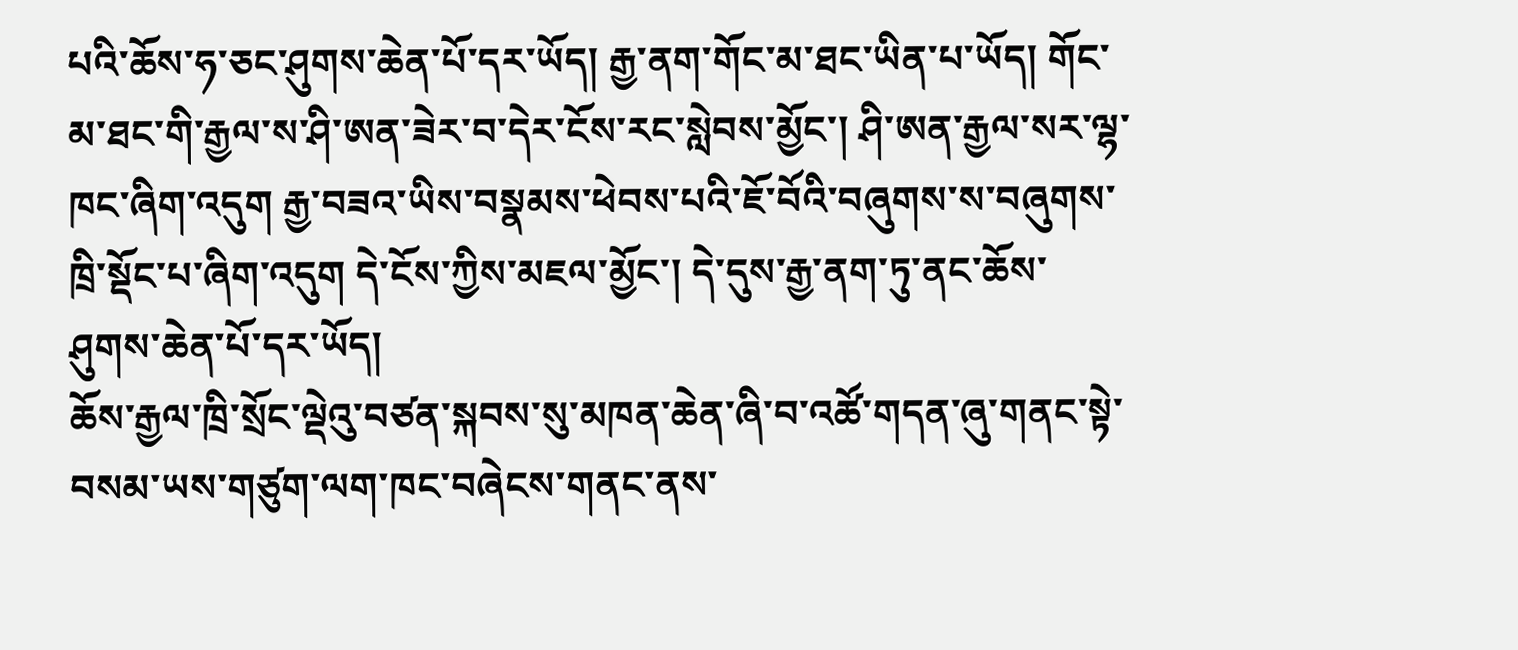པའི་ཆོས་ཧ་ཅང་ཤུགས་ཆེན་པོ་དར་ཡོད། རྒྱ་ནག་གོང་མ་ཐང་ཡིན་པ་ཡོད། གོང་མ་ཐང་གི་རྒྱལ་ས་ཤི་ཨན་ཟེར་བ་དེར་ངོས་རང་སླེབས་མྱོང་། ཤི་ཨན་རྒྱལ་སར་ལྷ་ཁང་ཞིག་འདུག རྒྱ་བཟའ་ཡིས་བསྣམས་ཕེབས་པའི་ཇོ་བོའི་བཞུགས་ས་བཞུགས་ཁྲི་སྡོང་པ་ཞིག་འདུག དེ་ངོས་ཀྱིས་མཇལ་མྱོང་། དེ་དུས་རྒྱ་ནག་ཏུ་ནང་ཆོས་ཤུགས་ཆེན་པོ་དར་ཡོད།
ཆོས་རྒྱལ་ཁྲི་སྲོང་ལྡེའུ་བཙན་སྐབས་སུ་མཁན་ཆེན་ཞི་བ་འཚོ་གདན་ཞུ་གནང་སྟེ་བསམ་ཡས་གཙུག་ལག་ཁང་བཞེངས་གནང་ནས་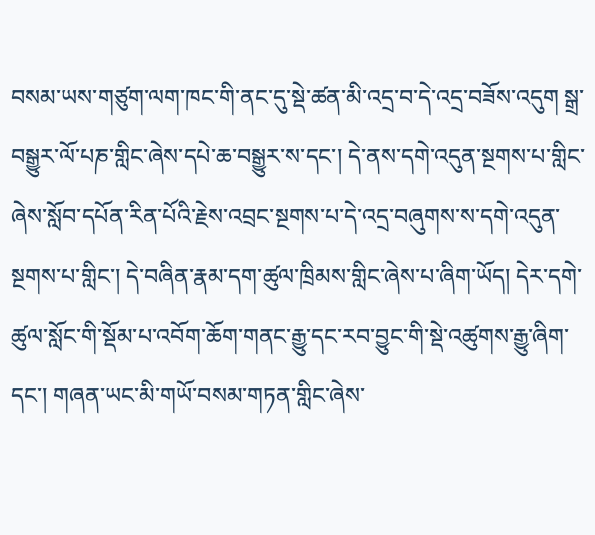བསམ་ཡས་གཙུག་ལག་ཁང་གི་ནང་དུ་སྡེ་ཚན་མི་འདྲ་བ་དེ་འདྲ་བཟོས་འདུག སྒྲ་བསྒྱུར་ལོ་པཎ་གླིང་ཞེས་དཔེ་ཆ་བསྒྱུར་ས་དང་། དེ་ནས་དགེ་འདུན་སྔགས་པ་གླིང་ཞེས་སློབ་དཔོན་རིན་པོའི་རྗེས་འབྲང་སྔགས་པ་དེ་འདྲ་བཞུགས་ས་དགེ་འདུན་སྔགས་པ་གླིང་། དེ་བཞིན་རྣམ་དག་ཚུལ་ཁྲིམས་གླིང་ཞེས་པ་ཞིག་ཡོད། དེར་དགེ་ཚུལ་སློང་གི་སྡོམ་པ་འབོག་ཆོག་གནང་རྒྱུ་དང་རབ་བྱུང་གི་སྡེ་འཚུགས་རྒྱུ་ཞིག་དང་། གཞན་ཡང་མི་གཡོ་བསམ་གཏན་གླིང་ཞེས་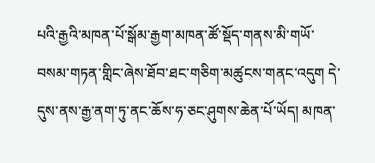པའི་རྒྱའི་མཁན་པོ་སྒོམ་རྒྱག་མཁན་ཚོ་སྡོད་གནས་མི་གཡོ་བསམ་གཏན་གླིང་ཞེས་ཐོབ་ཐང་གཅིག་མཚུངས་གནང་འདུག དེ་དུས་ནས་རྒྱ་ནག་ཏུ་ནང་ཆོས་ཧ་ཅང་ཤུགས་ཆེན་པོ་ཡོད། མཁན་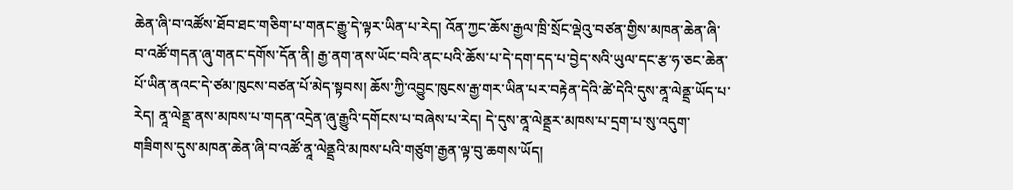ཆེན་ཞི་བ་འཚོས་ཐོབ་ཐང་གཅིག་པ་གནང་རྒྱུ་དེ་ལྟར་ཡིན་པ་རེད། འོན་ཀྱང་ཆོས་རྒྱལ་ཁྲི་སྲོང་ལྡེའུ་བཙན་གྱིས་མཁན་ཆེན་ཞི་བ་འཚོ་གདན་ཞུ་གནང་དགོས་དོན་ནི། རྒྱ་ནག་ནས་ཡོང་བའི་ནང་པའི་ཆོས་པ་དེ་དག་དད་པ་བྱེད་སའི་ཡུལ་དང་རྩ་ཧ་ཅང་ཆེན་པོ་ཡིན་ནའང་དེ་ཙམ་ཁུངས་བཙན་པོ་མེད་སྟབས། ཆོས་ཀྱི་འབྱུང་ཁུངས་རྒྱ་གར་ཡིན་པར་བརྟེན་དེའི་ཚེ་དེའི་དུས་ནཱ་ལེནྡྲ་ཡོད་པ་རེད། ནཱ་ལེནྡྲ་ནས་མཁས་པ་གདན་འདྲེན་ཞུ་རྒྱུའི་དགོངས་པ་བཞེས་པ་རེད། དེ་དུས་ནཱ་ལེནྡྲར་མཁས་པ་དྲག་པ་སུ་འདུག་གཟིགས་དུས་མཁན་ཆེན་ཞི་བ་འཚོ་ནཱ་ལེནྡྲའི་མཁས་པའི་གཙུག་རྒྱན་ལྟ་བུ་ཆགས་ཡོད།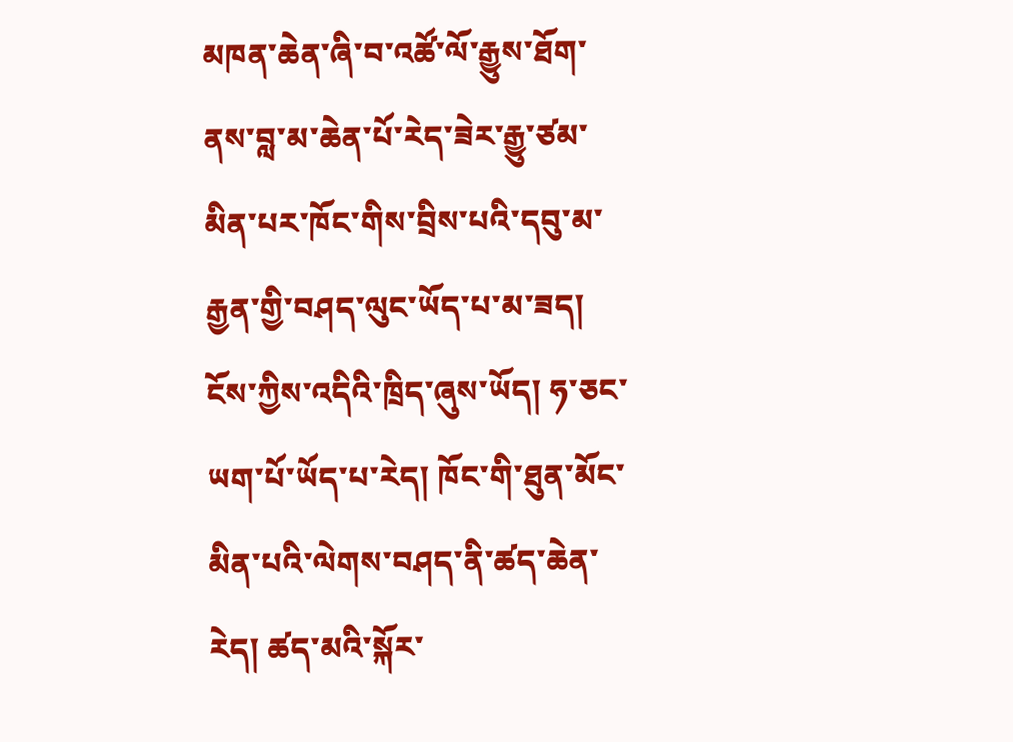མཁན་ཆེན་ཞི་བ་འཚོ་ལོ་རྒྱུས་ཐོག་ནས་བླ་མ་ཆེན་པོ་རེད་ཟེར་རྒྱུ་ཙམ་མིན་པར་ཁོང་གིས་བྲིས་པའི་དབུ་མ་རྒྱན་གྱི་བཤད་ལུང་ཡོད་པ་མ་ཟད། ངོས་ཀྱིས་འདིའི་ཁྲིད་ཞུས་ཡོད། ཧ་ཅང་ཡག་པོ་ཡོད་པ་རེད། ཁོང་གི་ཐུན་མོང་མིན་པའི་ལེགས་བཤད་ནི་ཚད་ཆེན་རེད། ཚད་མའི་སྐོར་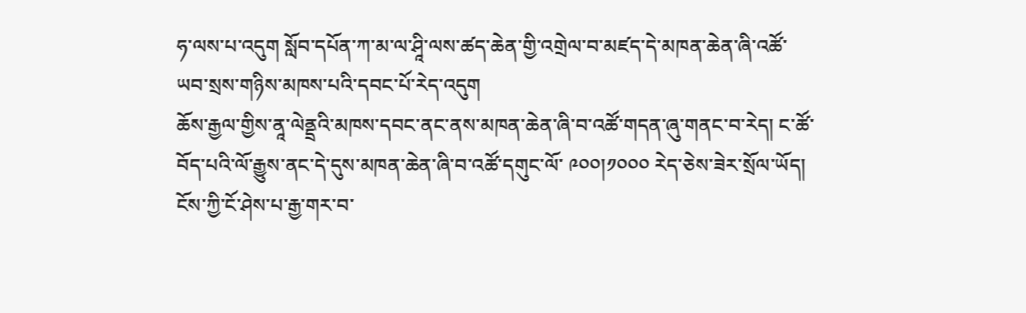ཧ་ལས་པ་འདུག སློབ་དཔོན་ཀ་མ་ལ་ཤཱི་ལས་ཚད་ཆེན་གྱི་འགྲེལ་བ་མཛད་དེ་མཁན་ཆེན་ཞི་འཚོ་ཡབ་སྲས་གཉིས་མཁས་པའི་དབང་པོ་རེད་འདུག
ཆོས་རྒྱལ་གྱིས་ནཱ་ལེནྡྲའི་མཁས་དབང་ནང་ནས་མཁན་ཆེན་ཞི་བ་འཚོ་གདན་ཞུ་གནང་བ་རེད། ང་ཚོ་བོད་པའི་ལོ་རྒྱུས་ནང་དེ་དུས་མཁན་ཆེན་ཞི་བ་འཚོ་དགུང་ལོ་ ༩༠༠།༡༠༠༠ རེད་ཅེས་ཟེར་སྲོལ་ཡོད། ངོས་ཀྱི་ངོ་ཤེས་པ་རྒྱ་གར་བ་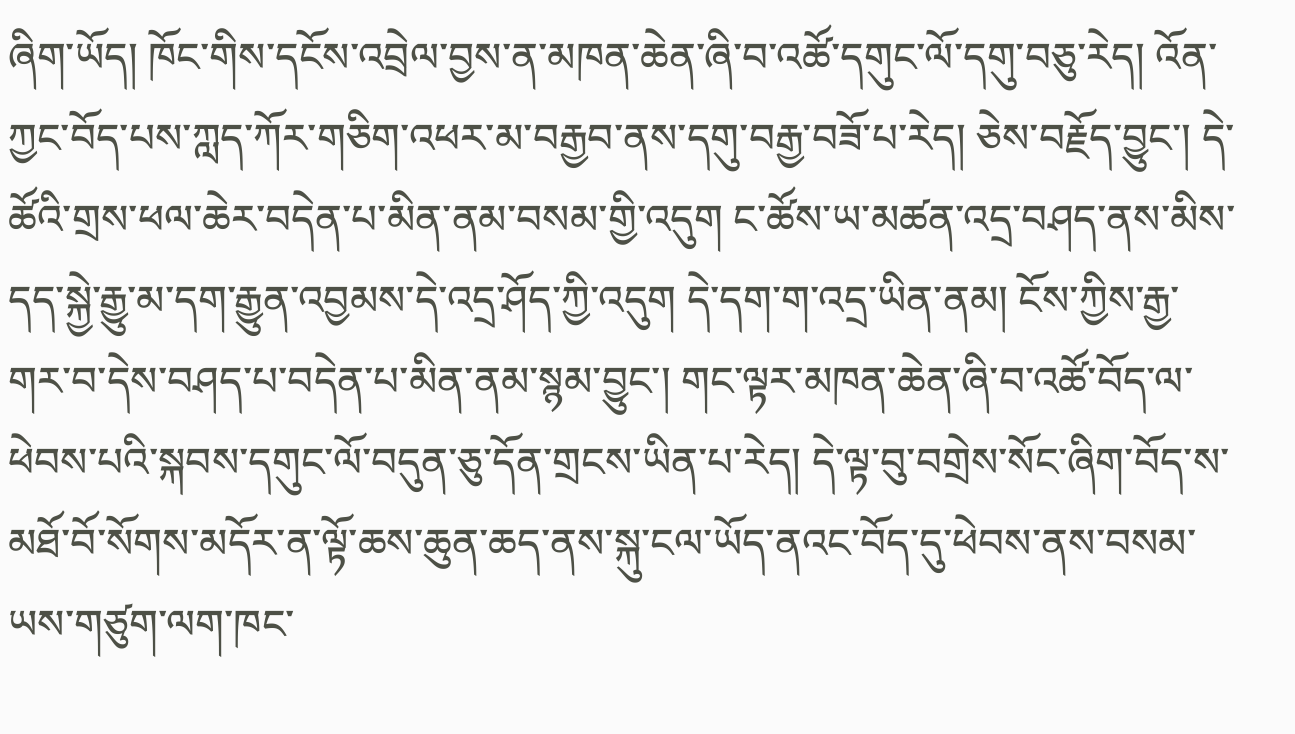ཞིག་ཡོད། ཁོང་གིས་དངོས་འབྲེལ་བྱས་ན་མཁན་ཆེན་ཞི་བ་འཚོ་དགུང་ལོ་དགུ་བཅུ་རེད། འོན་ཀྱང་བོད་པས་ཀླད་ཀོར་གཅིག་འཕར་མ་བརྒྱབ་ནས་དགུ་བརྒྱ་བཟོ་པ་རེད། ཅེས་བརྗོད་བྱུང་། དེ་ཚོའི་གྲས་ཕལ་ཆེར་བདེན་པ་མིན་ནམ་བསམ་གྱི་འདུག ང་ཚོས་ཡ་མཚན་འདྲ་བཤད་ནས་མིས་དད་སྐྱེ་རྒྱུ་མ་དག་རྒྱུན་འབྱམས་དེ་འདྲ་ཤོད་ཀྱི་འདུག དེ་དག་ག་འདྲ་ཡིན་ནམ། ངོས་ཀྱིས་རྒྱ་གར་བ་དེས་བཤད་པ་བདེན་པ་མིན་ནམ་སྙམ་བྱུང་། གང་ལྟར་མཁན་ཆེན་ཞི་བ་འཚོ་བོད་ལ་ཕེབས་པའི་སྐབས་དགུང་ལོ་བདུན་ཅུ་དོན་གྲངས་ཡིན་པ་རེད། དེ་ལྟ་བུ་བགྲེས་སོང་ཞིག་བོད་ས་མཐོ་བོ་སོགས་མདོར་ན་ལྟོ་ཆས་ཆུན་ཆད་ནས་སྐུ་ངལ་ཡོད་ནའང་བོད་དུ་ཕེབས་ནས་བསམ་ཡས་གཙུག་ལག་ཁང་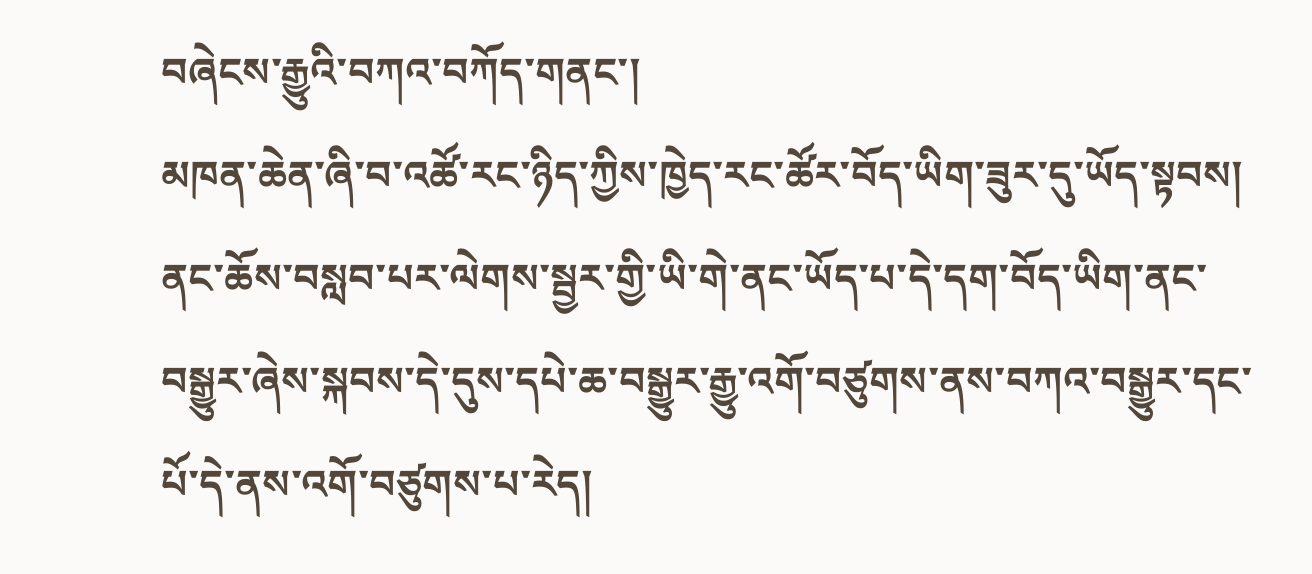བཞེངས་རྒྱུའི་བཀའ་བཀོད་གནང་།
མཁན་ཆེན་ཞི་བ་འཚོ་རང་ཉིད་ཀྱིས་ཁྱེད་རང་ཚོར་བོད་ཡིག་ཟུར་དུ་ཡོད་སྟབས། ནང་ཆོས་བསླབ་པར་ལེགས་སྦྱར་གྱི་ཡི་གེ་ནང་ཡོད་པ་དེ་དག་བོད་ཡིག་ནང་བསྒྱུར་ཞེས་སྐབས་དེ་དུས་དཔེ་ཆ་བསྒྱུར་རྒྱུ་འགོ་བཙུགས་ནས་བཀའ་བསྒྱུར་དང་པོ་དེ་ནས་འགོ་བཙུགས་པ་རེད།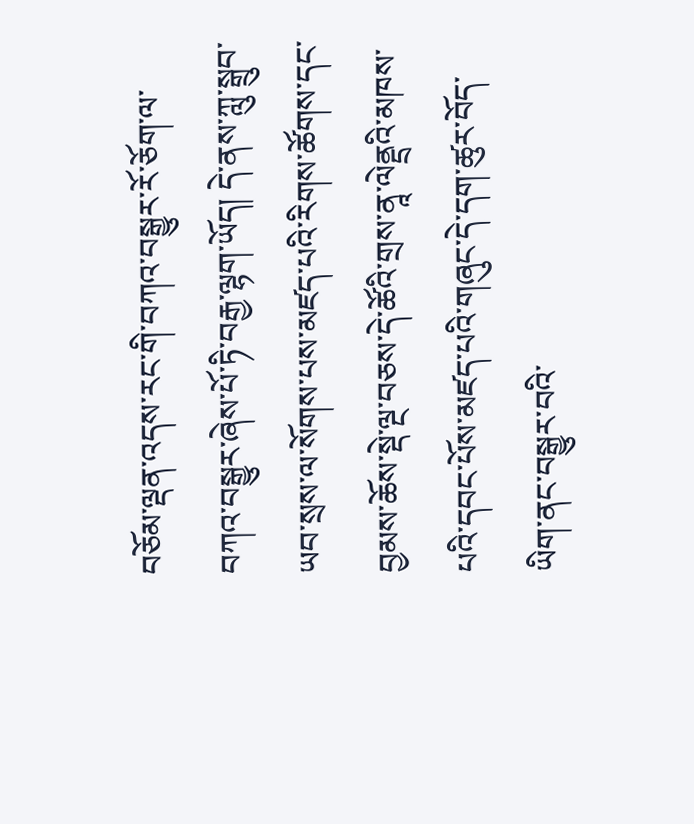བཅོམ་ལྡན་འདས་རང་གི་བཀའ་བསྒྱུར་རོ་ཅོག་ལ་བཀའ་བསྒྱུར་ཞེས་པོ་ཏི་བརྒྱ་ལྷག་ཡོད། དེ་ནས་ཀླུ་སྒྲུབ་ཡབ་སྲས་ལ་སོགས་པས་མཛད་པའི་རིགས་ཚོགས་དང་བྱམས་ཆོས་སྡེ་ལྔ་བཅས་དེ་ཚོའི་གྲས་ནཱ་ལེནྡྲའི་མཁས་པའི་དབང་པོས་མཛད་པའི་གཞུང་དེ་དག་ཚུར་བོད་ཡིག་ནང་བསྒྱུར་བའི་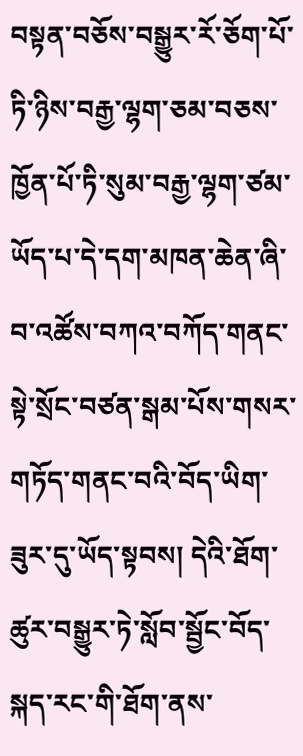བསྟན་བཅོས་བསྒྱུར་རོ་ཅོག་པོ་ཏི་ཉིས་བརྒྱ་ལྷག་ཅམ་བཅས་ཁྱོན་པོ་ཏི་སུམ་བརྒྱ་ལྷག་ཙམ་ཡོད་པ་དེ་དག་མཁན་ཆེན་ཞི་བ་འཚོས་བཀའ་བཀོད་གནང་སྟེ་སྲོང་བཙན་སྒམ་པོས་གསར་གཏོད་གནང་བའི་བོད་ཡིག་ཟུར་དུ་ཡོད་སྟབས། དེའི་ཐོག་ཚུར་བསྒྱུར་ཏེ་སློབ་སྦྱོང་བོད་སྐད་རང་གི་ཐོག་ནས་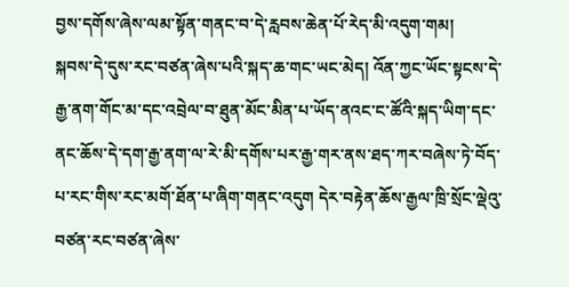བྱས་དགོས་ཞེས་ལམ་སྟོན་གནང་བ་དེ་རླབས་ཆེན་པོ་རེད་མི་འདུག་གམ།
སྐབས་དེ་དུས་རང་བཙན་ཞེས་པའི་སྐད་ཆ་གང་ཡང་མེད། འོན་ཀྱང་ཡོང་སྟངས་དེ་རྒྱ་ནག་གོང་མ་དང་འབྲེལ་བ་ཐུན་མོང་མིན་པ་ཡོད་ནའང་ང་ཚོའི་སྐད་ཡིག་དང་ནང་ཆོས་དེ་དག་རྒྱ་ནག་ལ་རེ་མི་དགོས་པར་རྒྱ་གར་ནས་ཐད་ཀར་བཞེས་ཏེ་བོད་པ་རང་གིས་རང་མགོ་ཐོན་པ་ཞིག་གནང་འདུག དེར་བརྟེན་ཆོས་རྒྱལ་ཁྲི་སྲོང་ལྡེའུ་བཙན་རང་བཙན་ཞེས་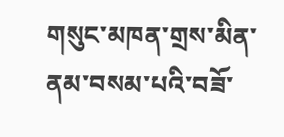གསུང་མཁན་གྲས་མིན་ནམ་བསམ་པའི་བཟོ་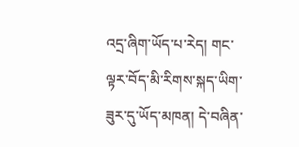འདྲ་ཞིག་ཡོད་པ་རེད། གང་ལྟར་བོད་མི་རིགས་སྐད་ཡིག་ཟུར་དུ་ཡོད་མཁན། དེ་བཞིན་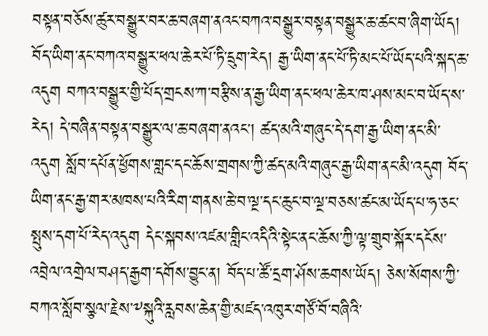བསྟན་བཅོས་ཚུར་བསྒྱུར་བར་ཆ་བཞག་ནའང་བཀའ་བསྒྱུར་བསྟན་བསྒྱུར་ཆ་ཚང་བ་ཞིག་ཡོད།
བོད་ཡིག་ནང་བཀའ་བསྒྱུར་ཕལ་ཆེར་པོ་ཏི་དྲུག་རེད། རྒྱ་ཡིག་ནང་པོ་ཏི་མང་པོ་ཡོད་པའི་སྐད་ཆ་འདུག བཀའ་བསྒྱུར་གྱི་པོད་གྲངས་ཀ་བརྩིས་ན་རྒྱ་ཡིག་ནང་ཕལ་ཆེར་ཁ་ཤས་མང་བ་ཡོད་ས་རེད། དེ་བཞིན་བསྟན་བསྒྱུར་ལ་ཆ་བཞག་ནའང་། ཚད་མའི་གཞུང་དེ་དག་རྒྱ་ཡིག་ནང་མི་འདུག སློབ་དཔོན་ཕྱོགས་གླང་དང་ཆོས་གྲགས་ཀྱི་ཚད་མའི་གཞུང་རྒྱ་ཡིག་ནང་མི་འདུག བོད་ཡིག་ནང་རྒྱ་གར་མཁས་པའི་རིག་གནས་ཆེ་བ་ལྔ་དང་ཆུང་བ་ལྔ་བཅས་ཚང་མ་ཡོད་པ་ཧ་ཅང་སྤུས་དག་པོ་རེད་འདུག དེང་སྐབས་འཛམ་གླིང་འདིའི་སྟེང་ནང་ཆོས་ཀྱི་ལྟ་གྲུབ་སྐོར་དངོས་འབྲེལ་འགྲེལ་བཤད་རྒྱག་དགོས་བྱུང་ན། བོད་པ་ཚོ་དྲག་ཤོས་ཆགས་ཡོད། ཅེས་སོགས་ཀྱི་བཀའ་སློབ་སྩལ་རྗེས་༸སྐུའི་རླབས་ཆེན་གྱི་མཛད་འཁུར་གཙོ་བོ་བཞིའི་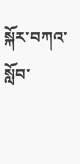སྐོར་བཀའ་སློབ་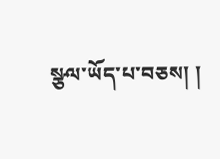སྩལ་ཡོད་པ་བཅས། །